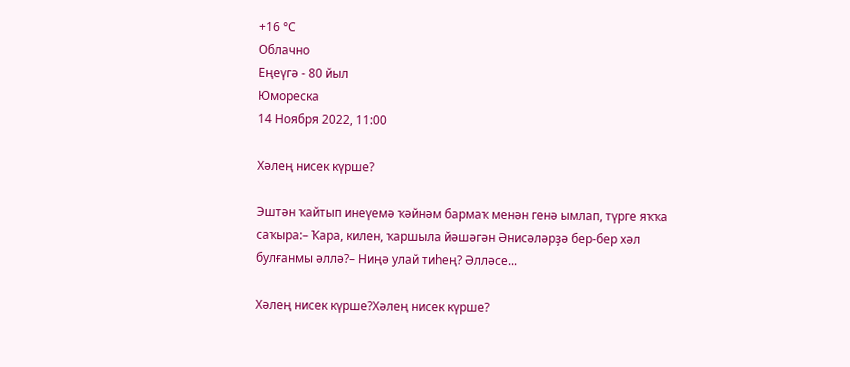+16 °С
Облачно
Еңеүгә - 80 йыл
Юмореска
14 Ноября 2022, 11:00

Хәлең нисек күрше?

Эштән ҡайтып инеүемә ҡәйнәм бармаҡ менән генә ымлап, түрге яҡҡа саҡыра:– Ҡара, килен, ҡаршыла йәшәгән Әнисәләрҙә бер-бер хәл булғанмы әллә?– Ниңә улай тиһең? Әлләсе...

Хәлең нисек күрше?Хәлең нисек күрше?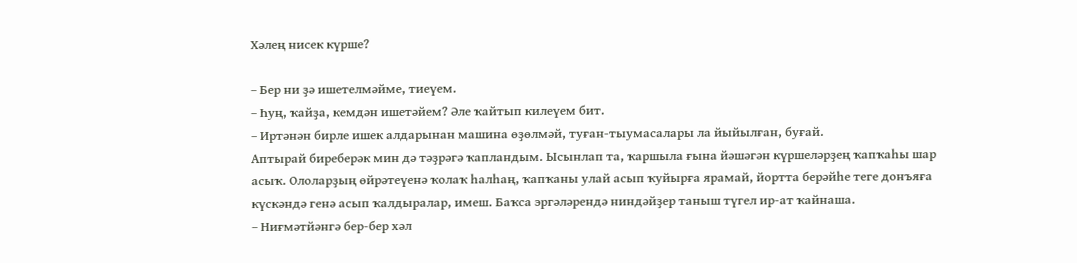Хәлең нисек күрше?

– Бер ни ҙә ишетелмәйме, тиеүем.
– Һуң, ҡайҙа, кемдән ишетәйем? Әле ҡайтып килеүем бит.
– Иртәнән бирле ишек алдарынан машина өҙөлмәй, туған-тыумасалары ла йыйылған, буғай.
Аптырай биреберәк мин дә тәҙрәгә ҡапландым. Ысынлап та, ҡаршыла ғына йәшәгән күршеләрҙең ҡапҡаһы шар асыҡ. Ололарҙың өйрәтеүенә ҡолаҡ һалһаң, ҡапҡаны улай асып ҡуйырға ярамай, йортта берәйһе теге донъяға күскәндә генә асып ҡалдыралар, имеш. Баҡса эргәләрендә ниндәйҙер таныш түгел ир-ат ҡайнаша.
– Ниғмәтйәнгә бер-бер хәл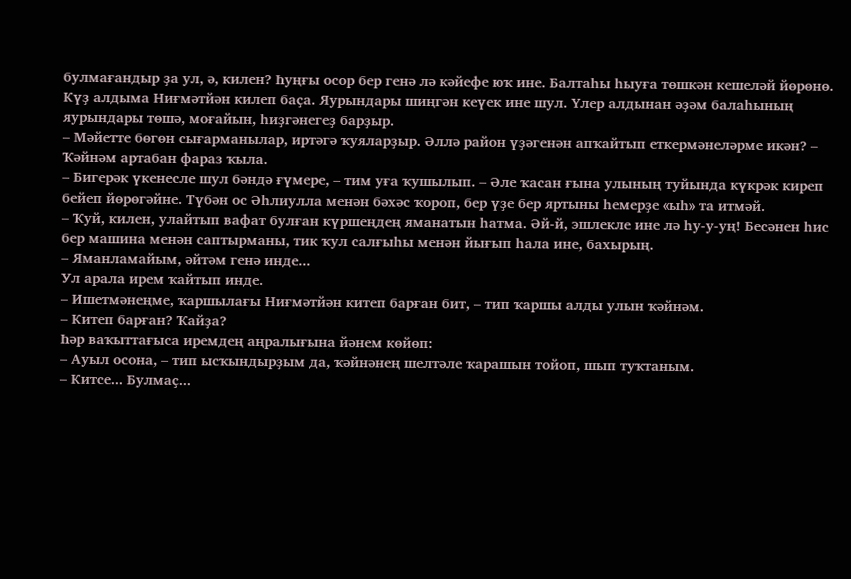булмағандыр ҙа ул, ә, килен? Һуңғы осор бер генә лә кәйефе юҡ ине. Балтаһы һыуға төшкән кешеләй йөрөнө.
Күҙ алдыма Ниғмәтйән килеп баҫа. Яурындары шиңгән кеүек ине шул. Үлер алдынан әҙәм балаһының яурындары төшә, моғайын, һиҙгәнегеҙ барҙыр.
– Мәйетте бөгөн сығарманылар, иртәгә ҡуяларҙыр. Әллә район үҙәгенән апҡайтып еткермәнеләрме икән? – Ҡәйнәм артабан фараз ҡыла.
– Бигерәк үкенесле шул бәндә ғүмере, – тим уға ҡушылып. – Әле ҡасан ғына улының туйында күкрәк киреп бейеп йөрөгәйне. Түбән ос Әһлиулла менән бәхәс ҡороп, бер үҙе бер яртыны һемерҙе «ыһ» та итмәй.
– Ҡуй, килен, улайтып вафат булған күршеңдең яманатын һатма. Әй-й, эшлекле ине лә һу-у-уң! Бесәнен һис бер машина менән саптырманы, тик ҡул салғыһы менән йығып һала ине, бахырың.
– Яманламайым, әйтәм генә инде...
Ул арала ирем ҡайтып инде.
– Ишетмәнеңме, ҡаршылағы Ниғмәтйән китеп барған бит, – тип ҡаршы алды улын ҡәйнәм.
– Китеп барған? Ҡайҙа?
Һәр ваҡыттағыса иремдең аңралығына йәнем көйөп:
– Ауыл осона, – тип ысҡындырҙым да, ҡәйнәнең шелтәле ҡарашын тойоп, шып туҡтаным.
– Китсе... Булмаҫ...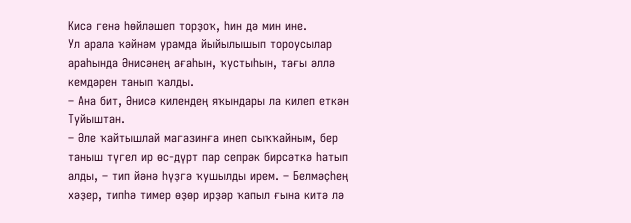Кисә генә һөйләшеп торҙоҡ, һин дә мин ине.
Ул арала ҡәйнәм урамда йыйылышып тороусылар араһында Әнисәнең ағаһын, ҡустыһын, тағы әллә кемдәрен танып ҡалды.
– Ана бит, Әнисә килендең яҡындары ла килеп еткән Туйыштан.
– Әле ҡайтышлай магазинға инеп сыҡҡайным, бер таныш түгел ир өс-дүрт пар сепрәк бирсәткә һатып алды, – тип йәнә һүҙгә ҡушылды ирем. – Белмәҫһең хәҙер, типһә тимер өҙөр ирҙәр ҡапыл ғына китә лә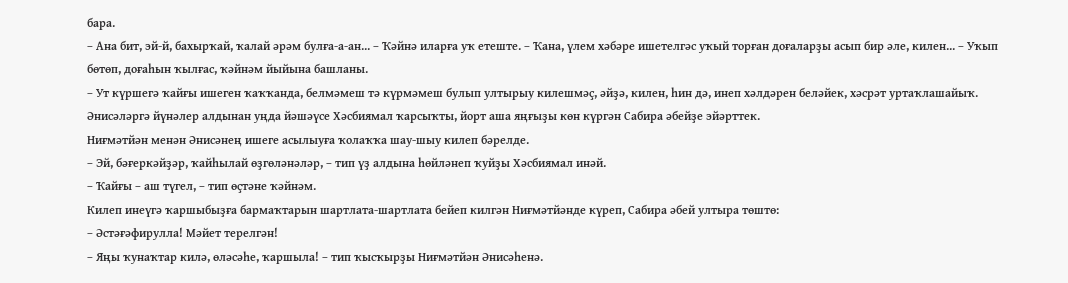бара.
– Ана бит, эй-й, бахырҡай, ҡалай әрәм булға-а-ан... – Ҡәйнә иларға уҡ етеште. – Ҡана, үлем хәбәре ишетелгәс уҡый торған доғаларҙы асып бир әле, килен... – Уҡып бөтөп, доғаһын ҡылғас, ҡәйнәм йыйына башланы.
– Ут күршегә ҡайғы ишеген ҡаҡҡанда, белмәмеш тә күрмәмеш булып ултырыу килешмәҫ, әйҙә, килен, һин дә, инеп хәлдәрен беләйек, хәсрәт уртаҡлашайыҡ.
Әнисәләргә йүнәлер алдынан уңда йәшәүсе Хәсбиямал ҡарсыҡты, йорт аша яңғыҙы көн күргән Сабира әбейҙе эйәрттек.
Ниғмәтйән менән Әнисәнең ишеге асылыуға ҡолаҡҡа шау-шыу килеп бәрелде.
– Эй, бәғеркәйҙәр, ҡайһылай өҙгөләнәләр, – тип үҙ алдына һөйләнеп ҡуйҙы Хәсбиямал инәй.
– Ҡайғы – аш түгел, – тип өҫтәне ҡәйнәм.
Килеп инеүгә ҡаршыбыҙға бармаҡтарын шартлата-шартлата бейеп килгән Ниғмәтйәнде күреп, Сабира әбей ултыра төштө:
– Әстәғәфирулла! Мәйет терелгән!
– Яңы ҡунаҡтар килә, өләсәһе, ҡаршыла! – тип ҡысҡырҙы Ниғмәтйән Әнисәһенә.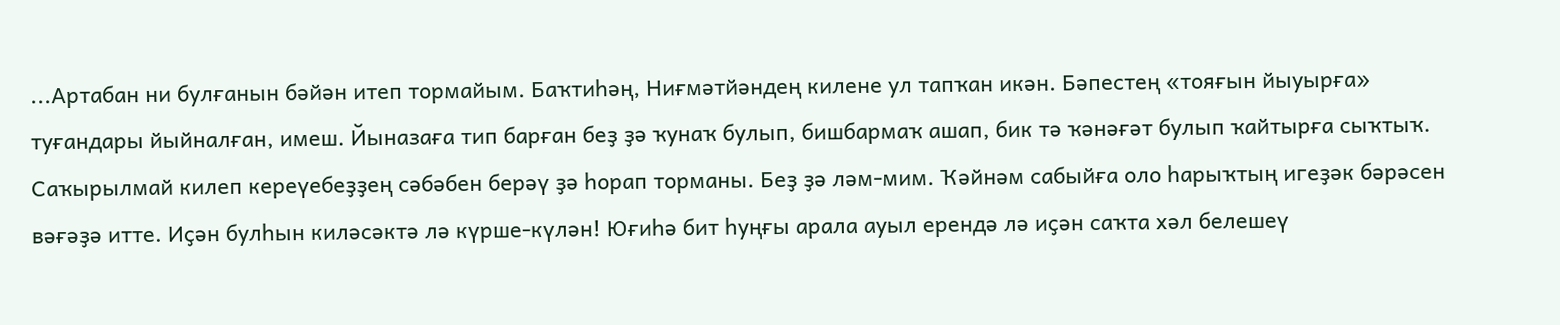...Артабан ни булғанын бәйән итеп тормайым. Баҡтиһәң, Ниғмәтйәндең килене ул тапҡан икән. Бәпестең «тояғын йыуырға» туғандары йыйналған, имеш. Йыназаға тип барған беҙ ҙә ҡунаҡ булып, бишбармаҡ ашап, бик тә ҡәнәғәт булып ҡайтырға сыҡтыҡ. Саҡырылмай килеп кереүебеҙҙең сәбәбен берәү ҙә һорап торманы. Беҙ ҙә ләм-мим. Ҡәйнәм сабыйға оло һарыҡтың игеҙәк бәрәсен вәғәҙә итте. Иҫән булһын киләсәктә лә күрше-күлән! Юғиһә бит һуңғы арала ауыл ерендә лә иҫән саҡта хәл белешеү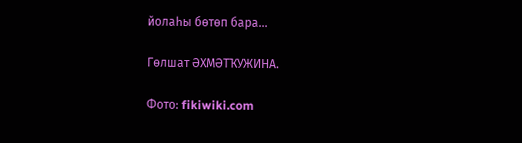йолаһы бөтөп бара...

Гөлшат ӘХМӘТҠУЖИНА.

Фото: fikiwiki.com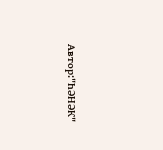Автор:"ҺӘНӘК"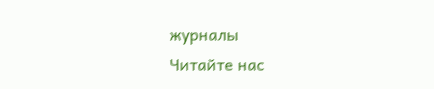журналы
Читайте нас